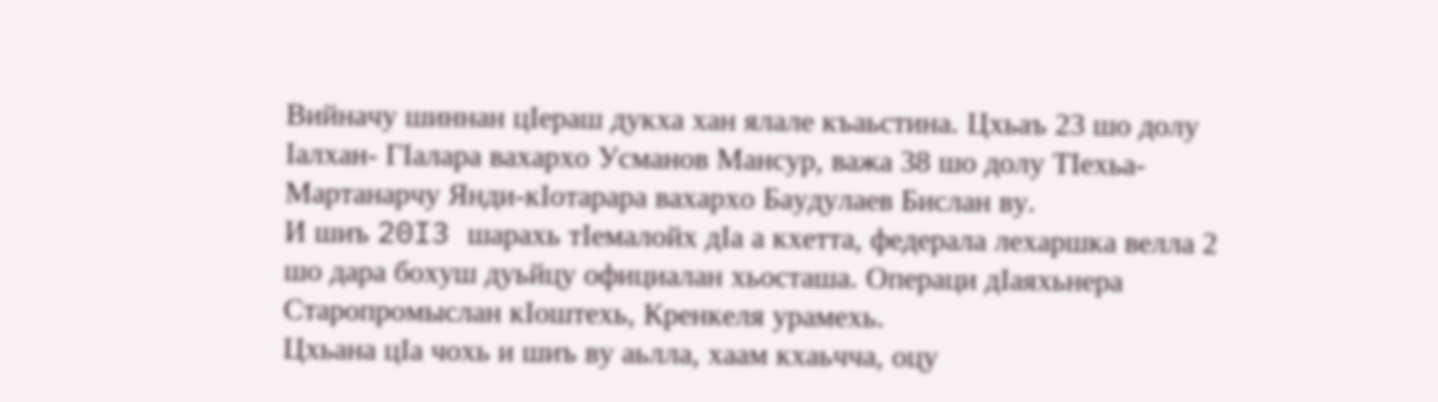Вийначу шиннан цIераш дукха хан ялале къаьстина. Цхьаъ 23 шо долу Iалхан- ГIалара вахархо Усманов Мансур, важа 38 шо долу ТIехьа-Мартанарчу Янди-кIотарара вахархо Баудулаев Бислан ву.
И шиъ 20I3 шарахь тIемалойх дIа а кхетта, федерала лехаршка велла 2 шо дара бохуш дуьйцу официалан хьосташа. Операци дIаяхьнера Старопромыслан кIоштехь, Кренкеля урамехь.
Цхьана цIа чохь и шиъ ву аьлла, хаам кхаьчча, оцу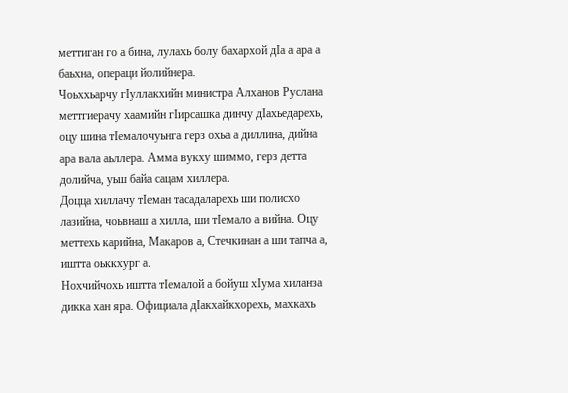меттиган го а бина, лулахь болу бахархой дIа а ара а баьхна, операци йолийнера.
Чоьххьарчу гIуллакхийн министра Алханов Руслана меттгиерачу хаамийн гIирсашка динчу дIахьедарехь, оцу шина тIемалочуьнга герз охьа а диллина, дийна ара вала аьллера. Амма вукху шиммо, герз детта долийча, уьш байа сацам хиллера.
Доцца хиллачу тIеман тасадаларехь ши полисхо лазийна, чоьвнаш а хилла, ши тIемало а вийна. Оцу меттехь карийна, Макаров а, Стечкинан а ши тапча а, иштта оьккхург а.
Нохчийчохь иштта тIемалой а бойуш хIума хиланза дикка хан яра. Официала дIакхайкхорехь, махкахь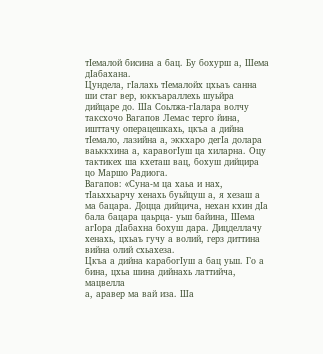тIемалой бисина а бац. Бу бохурш а, Шема дIабахана.
Цундела, гIалахь тIемалойх цхьаъ санна ши стаг вер, юккъараллехь шуьйра дийцаре до. Ша Соьлжа-гIалара волчу таксхочо Вагапов Лемас терго йина, ишттачу операцешкахь, цкъа а дийна тIемало, лазийна а, эккхаро дегIа долара ваьккхина а, каравогIуш ца хиларна. Оцу тактикех ша кхеташ вац, бохуш дийцира цо Маршо Радиога.
Вагапов: «Суна-м ца хаьа и нах, тIаьххьарчу хенахь буьйцуш а, я хезаш а ма бацара. Доцца дийцича, нехан кхин дIа бала бацара цаьрца- уьш байина, Шема агIора дIабахна бохуш дара. Дицделлачу хенахь, цхьаъ гучу а волий, герз диттина вийна олий схьахеза.
Цкъа а дийна карабогIуш а бац уьш. Го а бина, цхьа шина дийнахь латтийча, мацвелла
а, аравер ма вай иза. Ша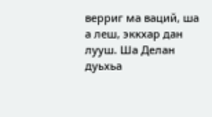верриг ма ваций, ша а леш, эккхар дан лууш. Ша Делан дуьхьа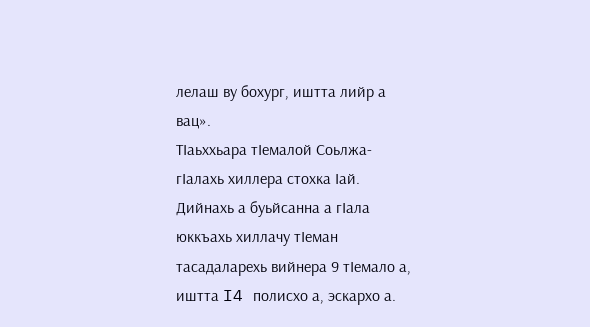лелаш ву бохург, иштта лийр а вац».
ТIаьххьара тIемалой Соьлжа-гIалахь хиллера стохка Iай. Дийнахь а буьйсанна а гIала юккъахь хиллачу тIеман тасадаларехь вийнера 9 тIемало а, иштта I4 полисхо а, эскархо а.